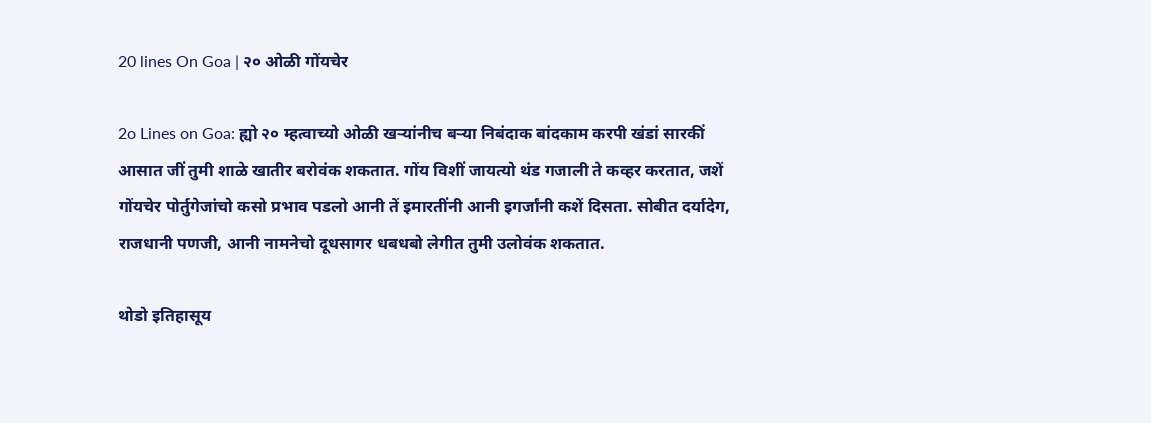20 lines On Goa | २० ओळी गोंयचेर

2o Lines on Goa: ह्यो २० म्हत्वाच्यो ओळी खऱ्यांनीच बऱ्या निबंदाक बांदकाम करपी खंडां सारकीं आसात जीं तुमी शाळे खातीर बरोवंक शकतात. गोंय विशीं जायत्यो थंड गजाली ते कव्हर करतात, जशें गोंयचेर पोर्तुगेजांचो कसो प्रभाव पडलो आनी तें इमारतींनी आनी इगर्जांनी कशें दिसता. सोबीत दर्यादेग, राजधानी पणजी, आनी नामनेचो दूधसागर धबधबो लेगीत तुमी उलोवंक शकतात.

थोडो इतिहासूय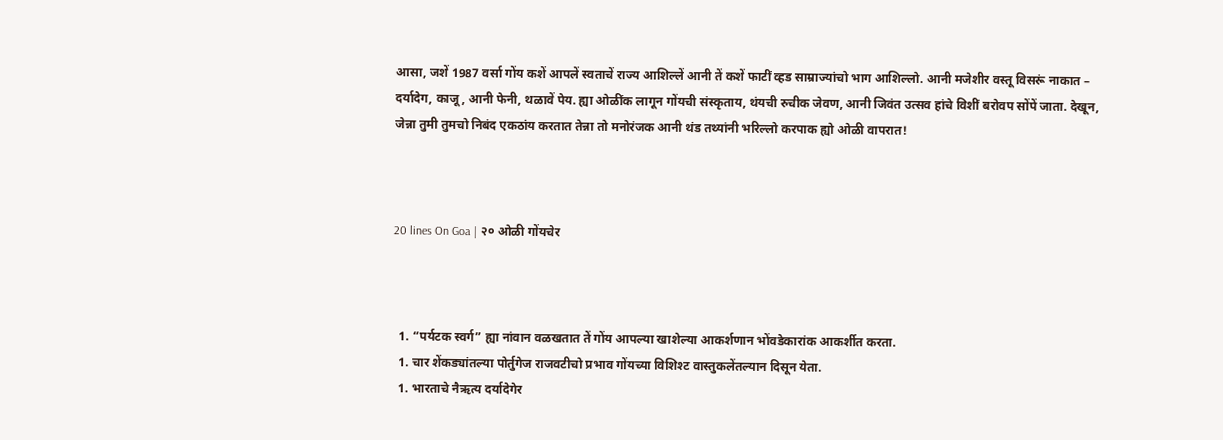आसा, जशें 1987 वर्सा गोंय कशें आपलें स्वताचें राज्य आशिल्लें आनी तें कशें फाटीं व्हड साम्राज्यांचो भाग आशिल्लो. आनी मजेशीर वस्तू विसरूं नाकात – दर्यादेग, काजू, आनी फेनी, थळावें पेय. ह्या ओळींक लागून गोंयची संस्कृताय, थंयची रुचीक जेवण, आनी जिवंत उत्सव हांचे विशीं बरोवप सोंपें जाता. देखून, जेन्ना तुमी तुमचो निबंद एकठांय करतात तेन्ना तो मनोरंजक आनी थंड तथ्यांनी भरिल्लो करपाक ह्यो ओळी वापरात!



20 lines On Goa | २० ओळी गोंयचेर



  1. “पर्यटक स्वर्ग” ह्या नांवान वळखतात तें गोंय आपल्या खाशेल्या आकर्शणान भोंवडेकारांक आकर्शीत करता.
  1. चार शेंकड्यांतल्या पोर्तुगेज राजवटीचो प्रभाव गोंयच्या विशिश्ट वास्तुकलेंतल्यान दिसून येता.
  1. भारताचे नैऋत्य दर्यादेगेर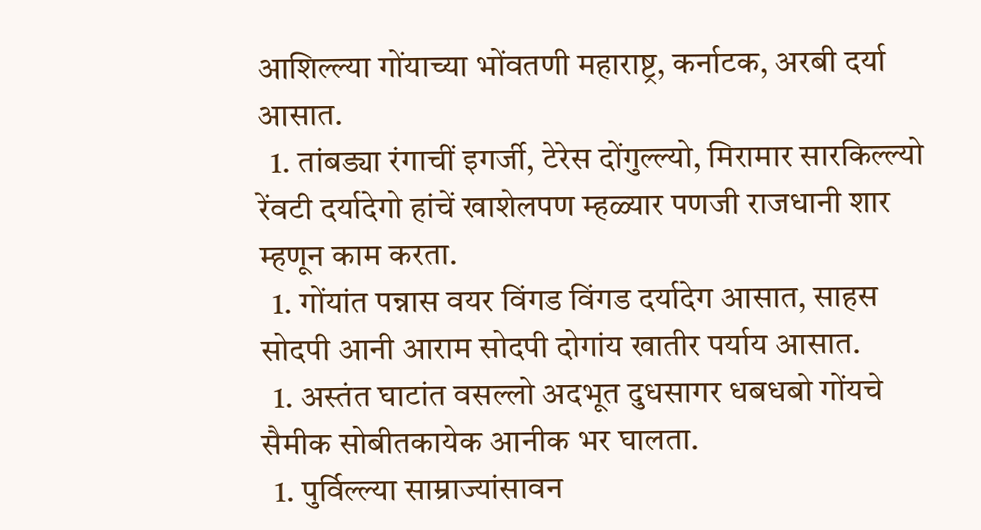आशिल्ल्या गोंयाच्या भोंवतणी महाराष्ट्र, कर्नाटक, अरबी दर्या आसात.
  1. तांबड्या रंगाचीं इगर्जी, टेरेस दोंगुल्ल्यो, मिरामार सारकिल्ल्यो रेंवटी दर्यादेगो हांचें खाशेलपण म्हळ्यार पणजी राजधानी शार म्हणून काम करता.
  1. गोंयांत पन्नास वयर विंगड विंगड दर्यादेग आसात, साहस सोदपी आनी आराम सोदपी दोगांय खातीर पर्याय आसात.
  1. अस्तंत घाटांत वसल्लो अदभूत दुधसागर धबधबो गोंयचे सैमीक सोबीतकायेक आनीक भर घालता.
  1. पुर्विल्ल्या साम्राज्यांसावन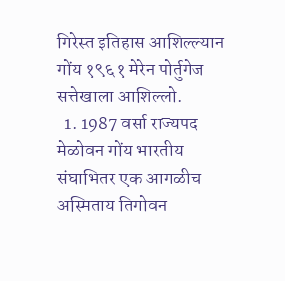गिरेस्त इतिहास आशिल्ल्यान गोंय १९६१ मेरेन पोर्तुगेज सत्तेखाला आशिल्लो.
  1. 1987 वर्सा राज्यपद मेळोवन गोंय भारतीय संघाभितर एक आगळीच अस्मिताय तिगोवन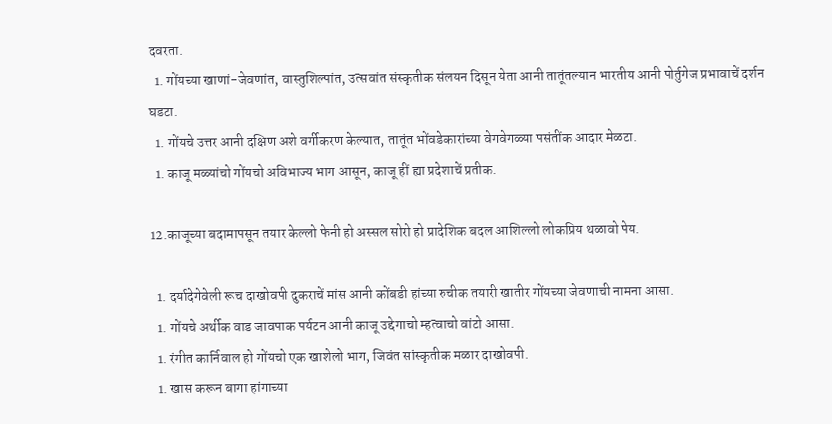दवरता.
  1. गोंयच्या खाणां-जेवणांत, वास्तुशिल्पांत, उत्सवांत संस्कृतीक संलयन दिसून येता आनी तातूंतल्यान भारतीय आनी पोर्तुगेज प्रभावाचें दर्शन घडटा.
  1. गोंयचे उत्तर आनी दक्षिण अशे वर्गीकरण केल्यात, तातूंत भोंवडेकारांच्या वेगवेगळ्या पसंतींक आदार मेळटा.
  1. काजू मळ्यांचो गोंयचो अविभाज्य भाग आसून, काजू हीं ह्या प्रदेशाचें प्रतीक.

12.काजूच्या बदामापसून तयार केल्लो फेनी हो अस्सल सोरो हो प्रादेशिक बदल आशिल्लो लोकप्रिय थळावो पेय.

  1. दर्यादेगेवेली रूच दाखोवपी दुकराचें मांस आनी कोंबडी हांच्या रुचीक तयारी खातीर गोंयच्या जेवणाची नामना आसा.
  1. गोंयचे अर्थीक वाड जावपाक पर्यटन आनी काजू उद्देगाचो म्हत्वाचो वांटो आसा.
  1. रंगीत कार्निवाल हो गोंयचो एक खाशेलो भाग, जिवंत सांस्कृतीक मळार दाखोवपी.
  1. खास करून बागा हांगाच्या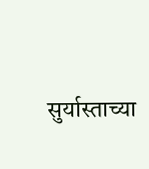सुर्यास्ताच्या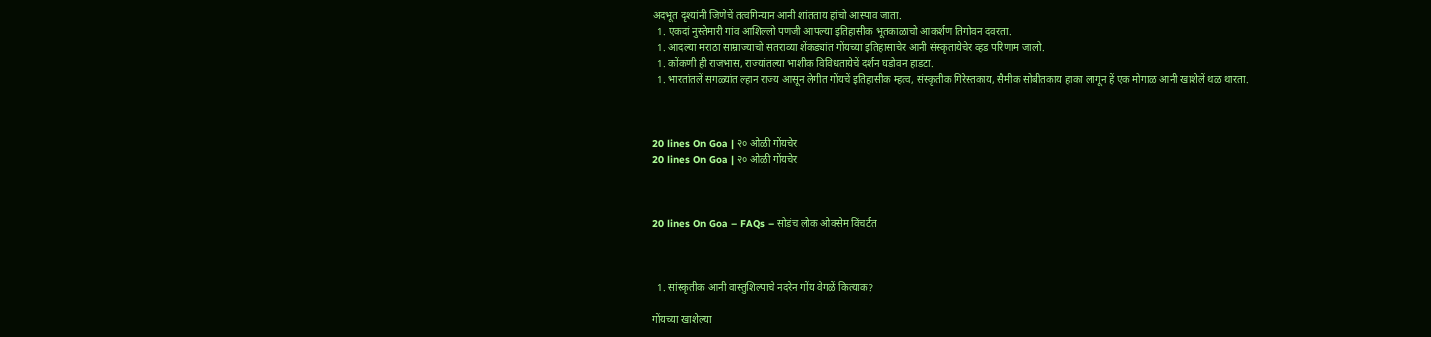अदभूत दृश्यांनी जिणेचें तत्वगिन्यान आनी शांतताय हांचो आस्पाव जाता.
  1. एकदां नुस्तेमारी गांव आशिल्लो पणजी आपल्या इतिहासीक भूतकाळाचो आकर्शण तिगोवन दवरता.
  1. आदल्या मराठा साम्राज्याचो सतराव्या शेंकड्यांत गोंयच्या इतिहासाचेर आनी संस्कृतायेचेर व्हड परिणाम जालो.
  1. कोंकणी ही राजभास, राज्यांतल्या भाशीक विविधतायेचें दर्शन घडोवन हाडटा.
  1. भारतांतलें सगळ्यांत ल्हान राज्य आसून लेगीत गोंयचें इतिहासीक म्हत्व, संस्कृतीक गिरेस्तकाय, सैमीक सोबीतकाय हाका लागून हें एक मोगाळ आनी खाशेलें थळ थारता.



20 lines On Goa | २० ओळी गोंयचेर
20 lines On Goa | २० ओळी गोंयचेर



20 lines On Goa – FAQs – सोडंच लोक ओक्सेम विंचर्टत



  1. सांस्कृतीक आनी वास्तुशिल्पाचे नदरेन गोंय वेगळें कित्याक?

गोंयच्या खाशेल्या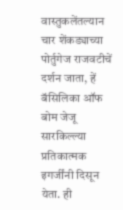वास्तुकलेंतल्यान चार शेंकड्याच्या पोर्तुगेज राजवटीचें दर्शन जाता, हें बॅसिलिका ऑफ बोम जेजू सारकिल्ल्या प्रतिकात्मक इगर्जींनी दिसून येता. ही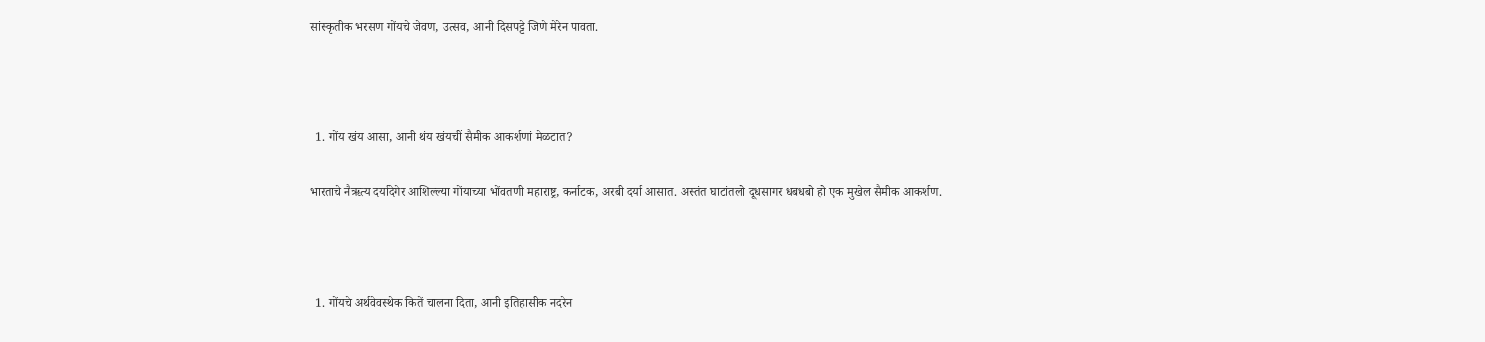सांस्कृतीक भरसण गोंयचे जेवण, उत्सव, आनी दिसपट्टे जिणे मेरेन पावता.



  1. गोंय खंय आसा, आनी थंय खंयचीं सैमीक आकर्शणां मेळटात?

भारताचे नैऋत्य दर्यादेगेर आशिल्ल्या गोंयाच्या भोंवतणी महाराष्ट्र, कर्नाटक, अरबी दर्या आसात. अस्तंत घाटांतलो दूधसागर धबधबो हो एक मुखेल सैमीक आकर्शण.



  1. गोंयचे अर्थवेवस्थेक कितें चालना दिता, आनी इतिहासीक नदरेन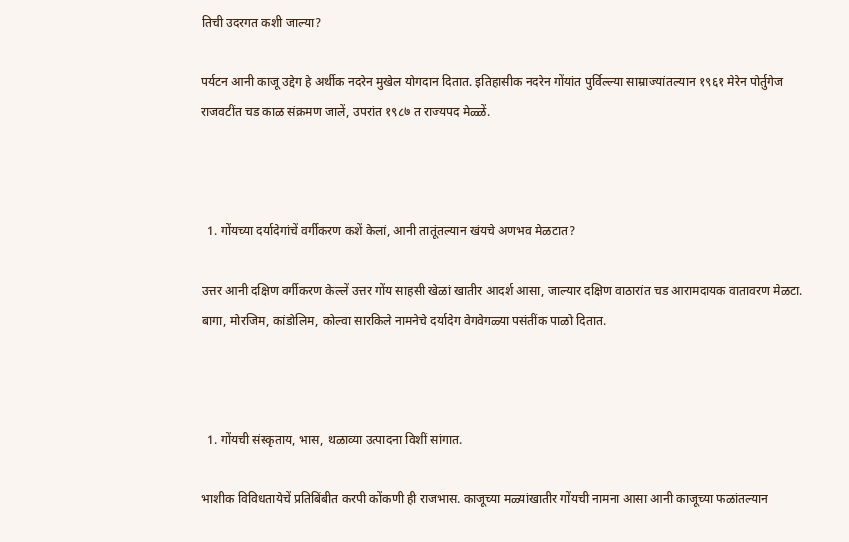तिची उदरगत कशी जाल्या?

पर्यटन आनी काजू उद्देग हे अर्थीक नदरेन मुखेल योगदान दितात. इतिहासीक नदरेन गोंयांत पुर्विल्ल्या साम्राज्यांतल्यान १९६१ मेरेन पोर्तुगेज राजवटींत चड काळ संक्रमण जालें, उपरांत १९८७ त राज्यपद मेळ्ळें.



  1. गोंयच्या दर्यादेगांचें वर्गीकरण कशें केलां, आनी तातूंतल्यान खंयचे अणभव मेळटात?

उत्तर आनी दक्षिण वर्गीकरण केल्लें उत्तर गोंय साहसी खेळां खातीर आदर्श आसा, जाल्यार दक्षिण वाठारांत चड आरामदायक वातावरण मेळटा. बागा, मोरजिम, कांडोलिम, कोल्वा सारकिले नामनेचे दर्यादेग वेगवेगळ्या पसंतींक पाळो दितात.



  1. गोंयची संस्कृताय, भास, थळाव्या उत्पादना विशीं सांगात.

भाशीक विविधतायेचें प्रतिबिंबीत करपी कोंकणी ही राजभास. काजूच्या मळ्यांखातीर गोंयची नामना आसा आनी काजूच्या फळांतल्यान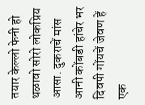तयार केल्लो फेनी हो थळावो सोरो लोकप्रिय आसा. दुकराचें मांस आनी कोंबडी हांचेर भर दिवपी गोंयचें जेवण हें एक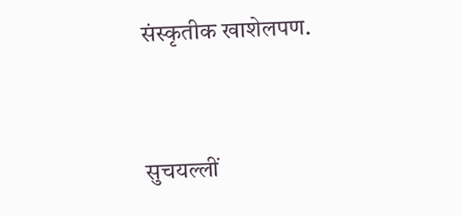संस्कृतीक खाशेलपण.



सुचयल्लीं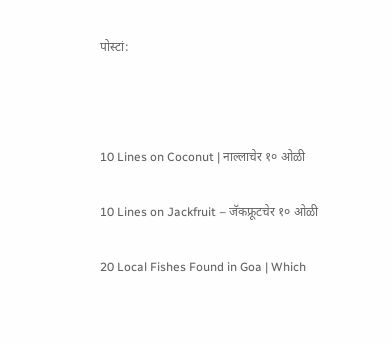पोस्टां:



10 Lines on Coconut | नाल्लाचेर १० ओळी

10 Lines on Jackfruit – जॅकफ्रूटचेर १० ओळी

20 Local Fishes Found in Goa | Which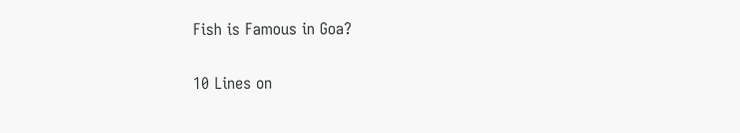Fish is Famous in Goa?

10 Lines on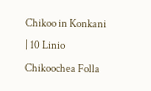Chikoo in Konkani | 10 Linio Chikoochea Folla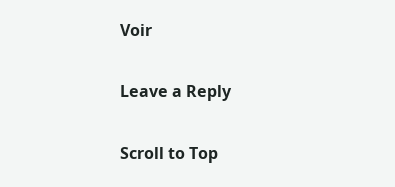Voir

Leave a Reply

Scroll to Top